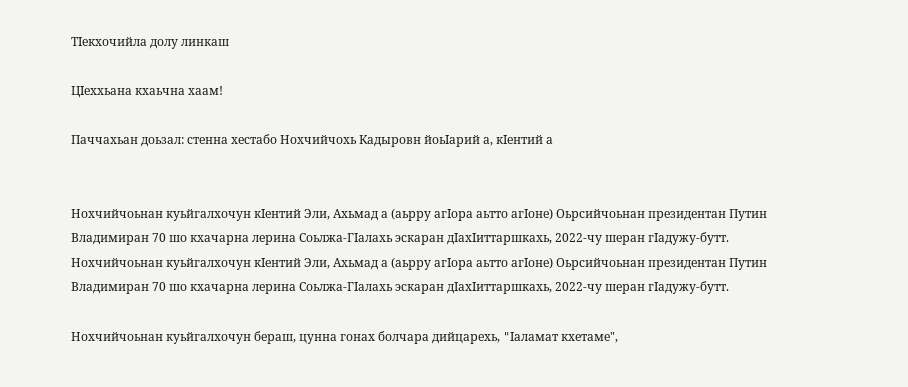ТIекхочийла долу линкаш

ЦIеххьана кхаьчна хаам!

Паччахьан доьзал: стенна хестабо Нохчийчохь Кадыровн йоьIарий а, кIентий а


Нохчийчоьнан куьйгалхочун кIентий Эли, Ахьмад а (аьрру агIора аьтто агIоне) Оьрсийчоьнан президентан Путин Владимиран 70 шо кхачарна лерина Соьлжа-ГIалахь эскаран дIахIиттаршкахь, 2022-чу шеран гIадужу-бутт.
Нохчийчоьнан куьйгалхочун кIентий Эли, Ахьмад а (аьрру агIора аьтто агIоне) Оьрсийчоьнан президентан Путин Владимиран 70 шо кхачарна лерина Соьлжа-ГIалахь эскаран дIахIиттаршкахь, 2022-чу шеран гIадужу-бутт.

Нохчийчоьнан куьйгалхочун бераш, цунна гонах болчара дийцарехь, "Iаламат кхетаме",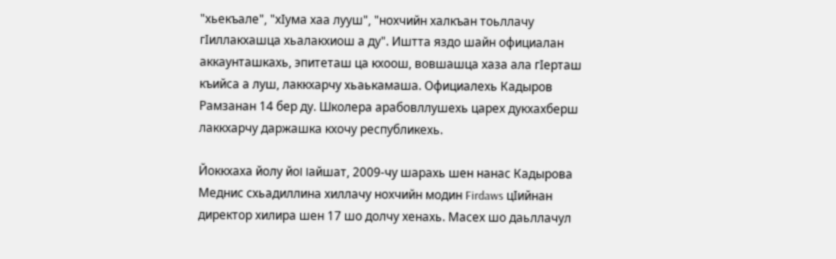"хьекъале", "хIума хаа лууш", "нохчийн халкъан тоьллачу гIиллакхашца хьалакхиош а ду". Иштта яздо шайн официалан аккаунташкахь, эпитеташ ца кхоош, вовшашца хаза ала гIерташ къийса а луш, лаккхарчу хьаькамаша. Официалехь Кадыров Рамзанан 14 бер ду. Школера арабовллушехь царех дукхахберш лаккхарчу даржашка кхочу республикехь.

Йоккхаха йолу йоI Iайшат, 2009-чу шарахь шен нанас Кадырова Меднис схьадиллина хиллачу нохчийн модин Firdaws цIийнан директор хилира шен 17 шо долчу хенахь. Масех шо даьллачул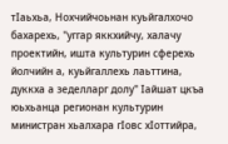тIаьхьа, Нохчийчоьнан куьйгалхочо бахарехь, "уггар яккхийчу, халачу проектийн, ишта культурин сферехь йолчийн а, куьйгаллехь лаьттина, дуккха а зеделларг долу" Iайшат цкъа юьхьанца регионан культурин министран хьалхара гIовс хIоттийра,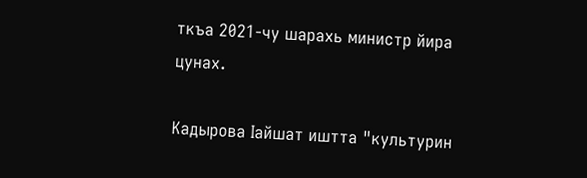ткъа 2021-чу шарахь министр йира цунах.

Кадырова Iайшат иштта "культурин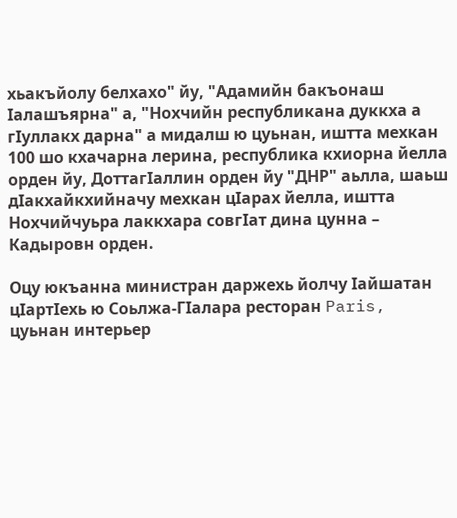хьакъйолу белхахо" йу, "Адамийн бакъонаш Iалашъярна" а, "Нохчийн республикана дуккха а гIуллакх дарна" а мидалш ю цуьнан, иштта мехкан 100 шо кхачарна лерина, республика кхиорна йелла орден йу, ДоттагIаллин орден йу "ДНР" аьлла, шаьш дIакхайкхийначу мехкан цIарах йелла, иштта Нохчийчуьра лаккхара совгIат дина цунна – Кадыровн орден.

Оцу юкъанна министран даржехь йолчу Iайшатан цIартIехь ю Соьлжа-ГIалара ресторан Paris, цуьнан интерьер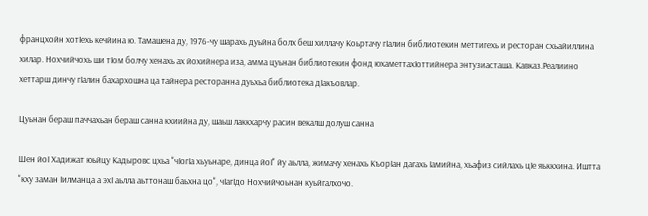францхойн хотIехь кечйина ю. Тамашена ду, 1976-чу шарахь дуьйна болх беш хиллачу Коьртачу гIалин библиотекин меттигехь и ресторан схьайиллина хилар. Нохчийчохь ши тIом болчу хенахь ах йохийнера иза, амма цуьнан библиотекин фонд юхаметтахIоттийнера энтузиасташа. Кавказ.Реалиино хеттарш динчу гIалин бахархошна ца тайнера ресторанна дуьхьа библиотека дIакъовлар.

Цуьнан бераш паччахьан бераш санна кхиийна ду, шаьш лаккхарчу расин векалш долуш санна

Шен йоI Хадижат юьйцу Кадыровс цхьа "чIогIа хьуьнаре, динца йоI" йу аьлла, жимачу хенахь КъорIан дагахь Iамийна, хьафиз сийлахь цIе яьккхина. Иштта "кху заман Iилманца а эхI аьлла аьттонаш баьхна цо", чIагIдо Нохчийчоьнан куьйгалхочо.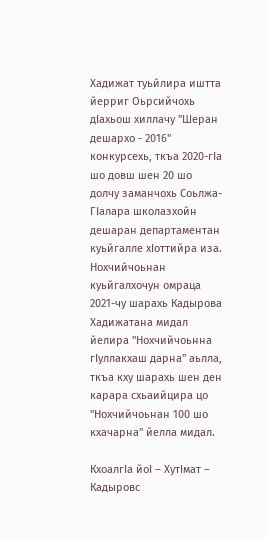Хадижат туьйлира иштта йерриг Оьрсийчохь дIахьош хиллачу "Шеран дешархо - 2016" конкурсехь, ткъа 2020-гIа шо довш шен 20 шо долчу заманчохь Соьлжа-ГIалара школазхойн дешаран департаментан куьйгалле хIоттийра иза. Нохчийчоьнан куьйгалхочун омраца 2021-чу шарахь Кадырова Хадижатана мидал йелира "Нохчийчоьнна гIуллакхаш дарна" аьлла, ткъа кху шарахь шен ден карара схьаийцира цо "Нохчийчоьнан 100 шо кхачарна" йелла мидал.

КхоалгIа йоI – ХутIмат – Кадыровс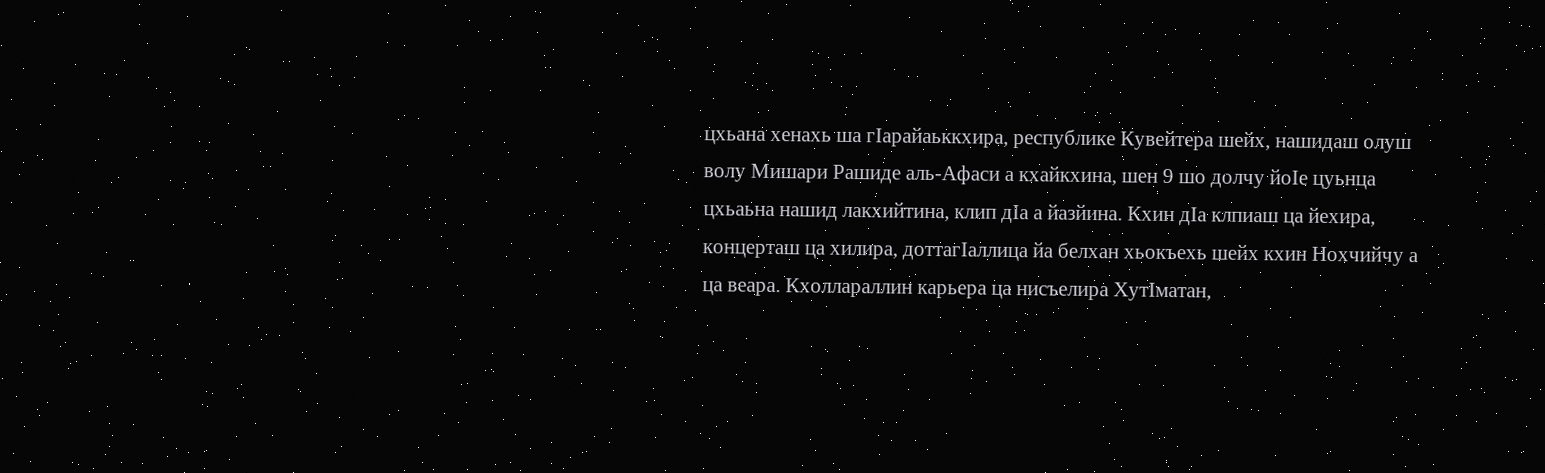цхьана хенахь ша гIарайаьккхира, республике Кувейтера шейх, нашидаш олуш волу Мишари Рашиде аль-Афаси а кхайкхина, шен 9 шо долчу йоIе цуьнца цхьаьна нашид лакхийтина, клип дIа а йазйина. Кхин дIа клпиаш ца йехира, концерташ ца хилира, доттагIаллица йа белхан хьокъехь шейх кхин Нохчийчу а ца веара. Кхоллараллин карьера ца нисъелира ХутIматан,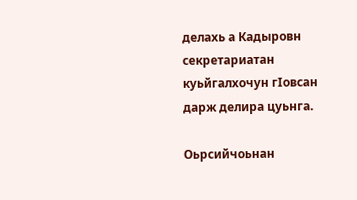делахь а Кадыровн секретариатан куьйгалхочун гIовсан дарж делира цуьнга.

Оьрсийчоьнан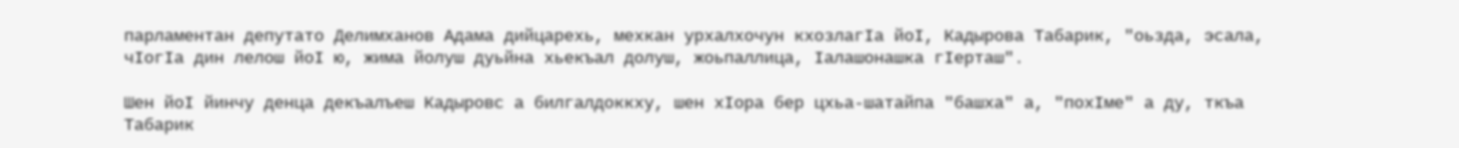парламентан депутато Делимханов Адама дийцарехь, мехкан урхалхочун кхозлагIа йоI, Кадырова Табарик, "оьзда, эсала, чIогIа дин лелош йоI ю, жима йолуш дуьйна хьекъал долуш, жоьпаллица, Iалашонашка гIерташ".

Шен йоI йинчу денца декъалъеш Кадыровс а билгалдоккху, шен хIора бер цхьа-шатайпа "башха" а, "похIме" а ду, ткъа Табарик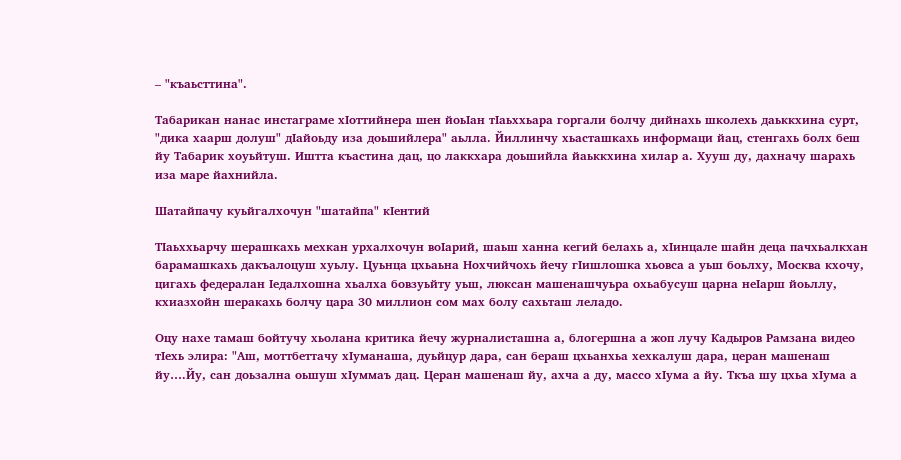– "къаьсттина".

Табарикан нанас инстаграме хIоттийнера шен йоьIан тIаьххьара горгали болчу дийнахь школехь даьккхина сурт, "дика хаарш долуш" дIайоьду иза доьшийлера" аьлла. Йиллинчу хьасташкахь информаци йац, стенгахь болх беш йу Табарик хоуьйтуш. Иштта къастина дац, цо лаккхара доьшийла йаьккхина хилар а. Хууш ду, дахначу шарахь иза маре йахнийла.

Шатайпачу куьйгалхочун "шатайпа" кIентий

ТIаьххьарчу шерашкахь мехкан урхалхочун воIарий, шаьш ханна кегий белахь а, хIинцале шайн деца пачхьалкхан барамашкахь дакъалоцуш хуьлу. Цуьнца цхьаьна Нохчийчохь йечу гIишлошка хьовса а уьш боьлху, Москва кхочу, цигахь федералан Iедалхошна хьалха бовзуьйту уьш, люксан машенашчуьра охьабусуш царна неIарш йоьллу, кхиазхойн шеракахь болчу цара 30 миллион сом мах болу сахьташ леладо.

Оцу нахе тамаш бойтучу хьолана критика йечу журналисташна а, блогершна а жоп лучу Кадыров Рамзана видео тIехь элира: "Аш, моттбеттачу хIуманаша, дуьйцур дара, сан бераш цхьанхьа хехкалуш дара, церан машенаш йу….Йу, сан доьзална оьшуш хIуммаъ дац. Церан машенаш йу, ахча а ду, массо хIума а йу. Ткъа шу цхьа хIума а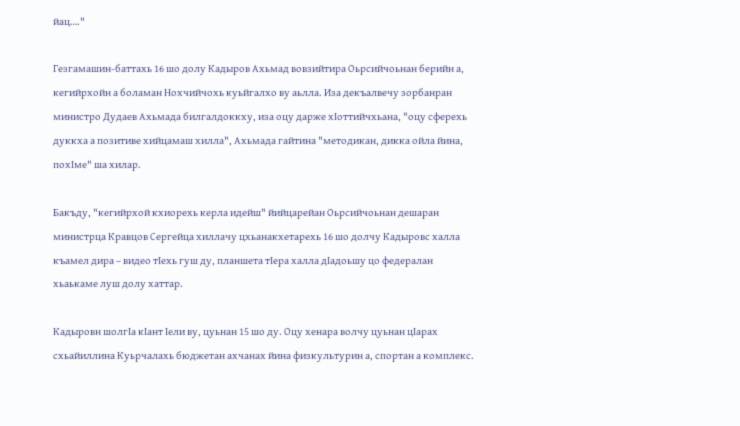йац…."

Гезгамашин-баттахь 16 шо долу Кадыров Ахьмад вовзийтира Оьрсийчоьнан берийн а, кегийрхойн а боламан Нохчийчохь куьйгалхо ву аьлла. Иза декъалвечу зорбанран министро Дудаев Ахьмада билгалдоккху, иза оцу дарже хIоттийчхьана, "оцу сферехь дуккха а позитиве хийцамаш хилла", Ахьмада гайтина "методикан, дикка ойла йина, похIме" ша хилар.

Бакъду, "кегийрхой кхиорехь керла идейш" йийцарейан Оьрсийчоьнан дешаран министрца Кравцов Сергейца хиллачу цхьанакхетарехь 16 шо долчу Кадыровс халла къамел дира – видео тIехь гуш ду, планшета тIера халла дIадоьшу цо федералан хьаькаме луш долу хаттар.

Кадыровн шолгIа кIант Iели ву, цуьнан 15 шо ду. Оцу хенара волчу цуьнан цIарах схьайиллина Куьрчалахь бюджетан ахчанах йина физкультурин а, спортан а комплекс.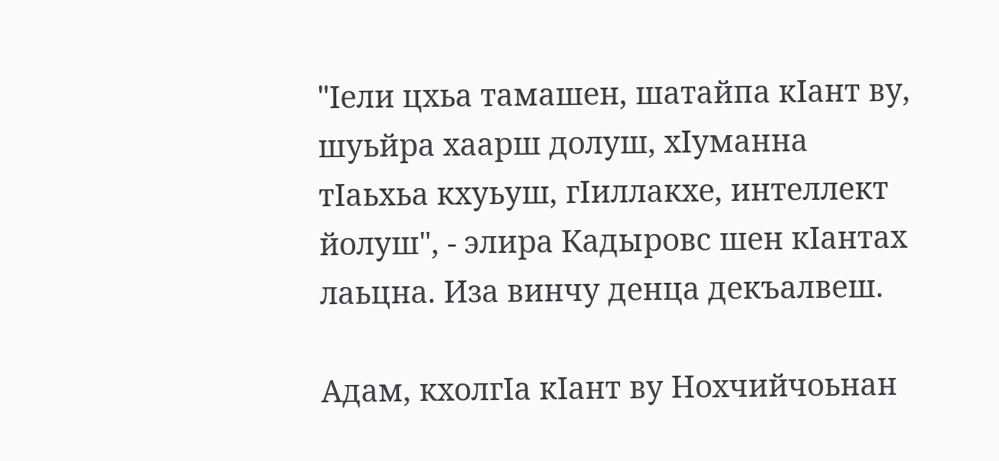"Iели цхьа тамашен, шатайпа кIант ву, шуьйра хаарш долуш, хIуманна тIаьхьа кхуьуш, гIиллакхе, интеллект йолуш", - элира Кадыровс шен кIантах лаьцна. Иза винчу денца декъалвеш.

Адам, кхолгIа кIант ву Нохчийчоьнан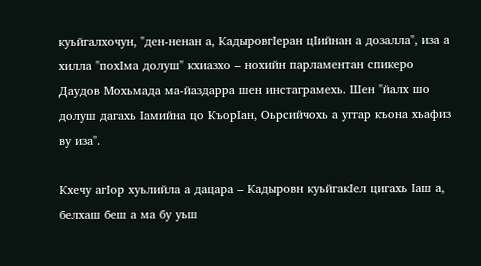куьйгалхочун, "ден-ненан а, КадыровгIеран цIийнан а дозалла", иза а хилла "похIма долуш" кхиазхо – нохийн парламентан спикеро Даудов Мохьмада ма-йаздарра шен инстаграмехь. Шен "йалх шо долуш дагахь Iамийна цо КъорIан, Оьрсийчохь а уггар къона хьафиз ву иза".

Кхечу агIор хуьлийла а дацара – Кадыровн куьйгакIел цигахь Iаш а, белхаш беш а ма бу уьш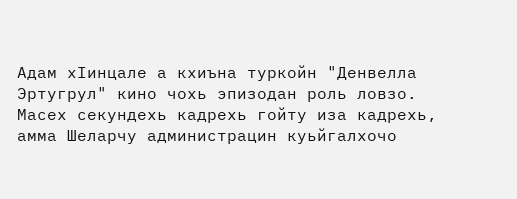Адам хIинцале а кхиъна туркойн "Денвелла Эртугрул" кино чохь эпизодан роль ловзо. Масех секундехь кадрехь гойту иза кадрехь, амма Шеларчу администрацин куьйгалхочо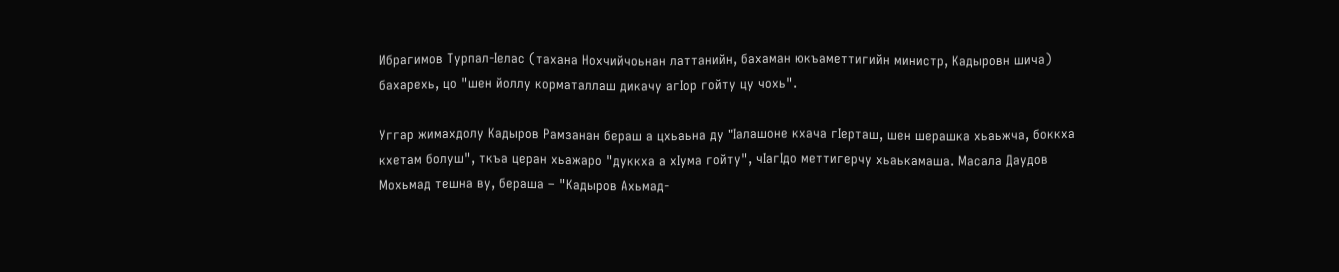Ибрагимов Турпал-Iелас (тахана Нохчийчоьнан латтанийн, бахаман юкъаметтигийн министр, Кадыровн шича) бахарехь, цо "шен йоллу корматаллаш дикачу агIор гойту цу чохь".

Уггар жимахдолу Кадыров Рамзанан бераш а цхьаьна ду "Iалашоне кхача гIерташ, шен шерашка хьаьжча, боккха кхетам болуш", ткъа церан хьажаро "дуккха а хIума гойту", чIагIдо меттигерчу хьаькамаша. Масала Даудов Мохьмад тешна ву, бераша – "Кадыров Ахьмад-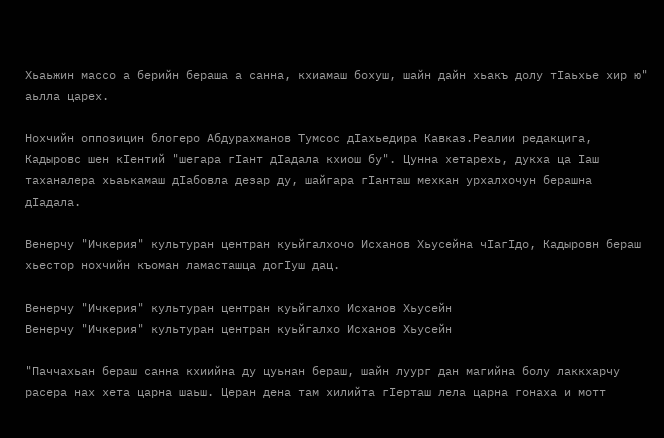Хьаьжин массо а берийн бераша а санна, кхиамаш бохуш, шайн дайн хьакъ долу тIаьхье хир ю" аьлла царех.

Нохчийн оппозицин блогеро Абдурахманов Тумсос дIахьедира Кавказ.Реалии редакцига, Кадыровс шен кIентий "шегара гIант дIадала кхиош бу". Цунна хетарехь, дукха ца Iаш таханалера хьаькамаш дIабовла дезар ду, шайгара гIанташ мехкан урхалхочун берашна дIадала.

Венерчу "Ичкерия" культуран центран куьйгалхочо Исханов Хьусейна чIагIдо, Кадыровн бераш хьестор нохчийн къоман ламасташца догIуш дац.

Венерчу "Ичкерия" культуран центран куьйгалхо Исханов Хьусейн
Венерчу "Ичкерия" культуран центран куьйгалхо Исханов Хьусейн

"Паччахьан бераш санна кхиийна ду цуьнан бераш, шайн луург дан магийна болу лаккхарчу расера нах хета царна шаьш. Церан дена там хилийта гIерташ лела царна гонаха и мотт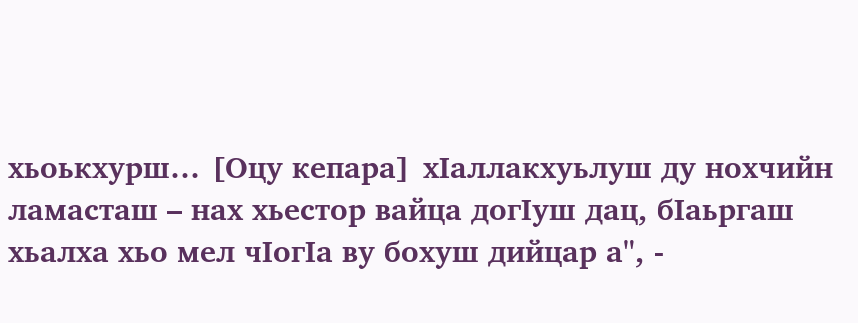хьоькхурш… [Оцу кепара] хIаллакхуьлуш ду нохчийн ламасташ – нах хьестор вайца догIуш дац, бIаьргаш хьалха хьо мел чIогIа ву бохуш дийцар а", -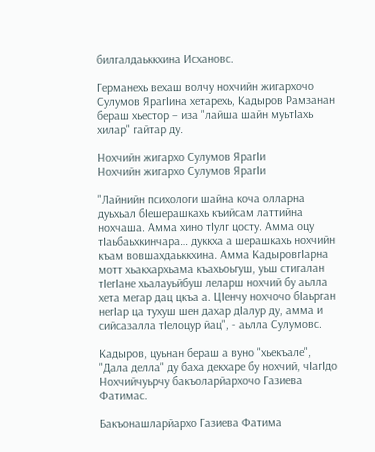билгалдаьккхина Исхановс.

Германехь вехаш волчу нохчийн жигархочо Сулумов ЯрагIина хетарехь, Кадыров Рамзанан бераш хьестор – иза "лайша шайн муьтIахь хилар" гайтар ду.

Нохчийн жигархо Сулумов ЯрагIи
Нохчийн жигархо Сулумов ЯрагIи

"Лайнийн психологи шайна коча олларна дуьхьал бIешерашкахь къийсам латтийна нохчаша. Амма хино тIулг цосту. Амма оцу тIаьбаьхкинчара… дуккха а шерашкахь нохчийн къам вовшахдаьккхина. Амма КадыровгIарна мотт хьакхархьама къахьоьгуш, уьш стигалан тIегIане хьалауьйбуш леларш нохчий бу аьлла хета мегар дац цкъа а. ЦIенчу нохчочо бIаьрган негIар ца тухуш шен дахар дIалур ду, амма и сийсазалла тIелоцур йац", - аьлла Сулумовс.

Кадыров, цуьнан бераш а вуно "хьекъале", "Дала делла" ду баха декхаре бу нохчий, чIагIдо Нохчийчуьрчу бакъоларйархочо Газиева Фатимас.

Бакъонашларйархо Газиева Фатима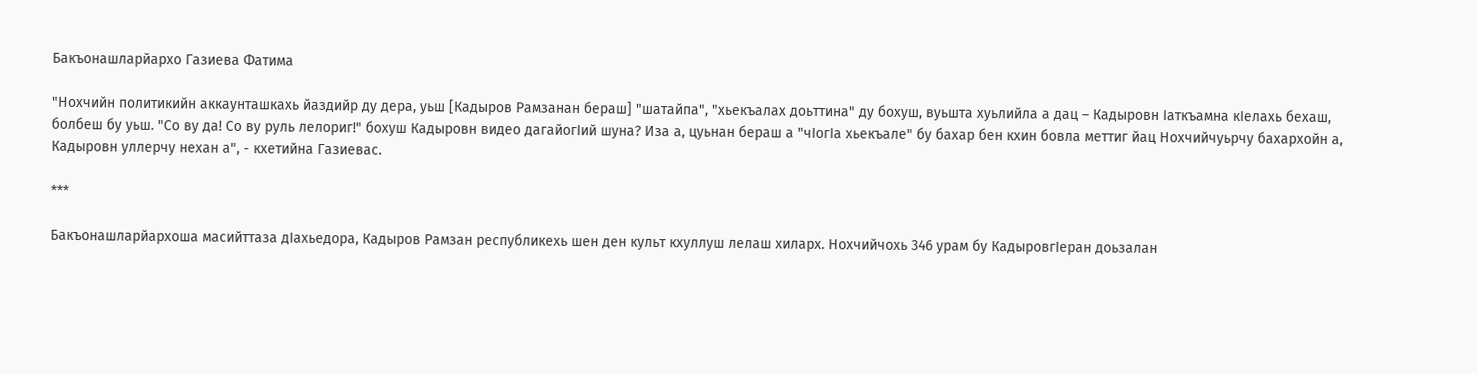Бакъонашларйархо Газиева Фатима

"Нохчийн политикийн аккаунташкахь йаздийр ду дера, уьш [Кадыров Рамзанан бераш] "шатайпа", "хьекъалах доьттина" ду бохуш, вуьшта хуьлийла а дац – Кадыровн Iаткъамна кIелахь бехаш, болбеш бу уьш. "Со ву да! Со ву руль лелориг!" бохуш Кадыровн видео дагайогIий шуна? Иза а, цуьнан бераш а "чIогIа хьекъале" бу бахар бен кхин бовла меттиг йац Нохчийчуьрчу бахархойн а, Кадыровн уллерчу нехан а", - кхетийна Газиевас.

***

Бакъонашларйархоша масийттаза дIахьедора, Кадыров Рамзан республикехь шен ден культ кхуллуш лелаш хиларх. Нохчийчохь 346 урам бу КадыровгIеран доьзалан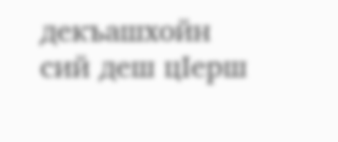декъашхойн сий деш цIерш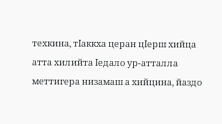техкина, тIаккха церан цIерш хийца атта хилийта Iедало ур-атталла меттигера низамаш а хийцина, йаздо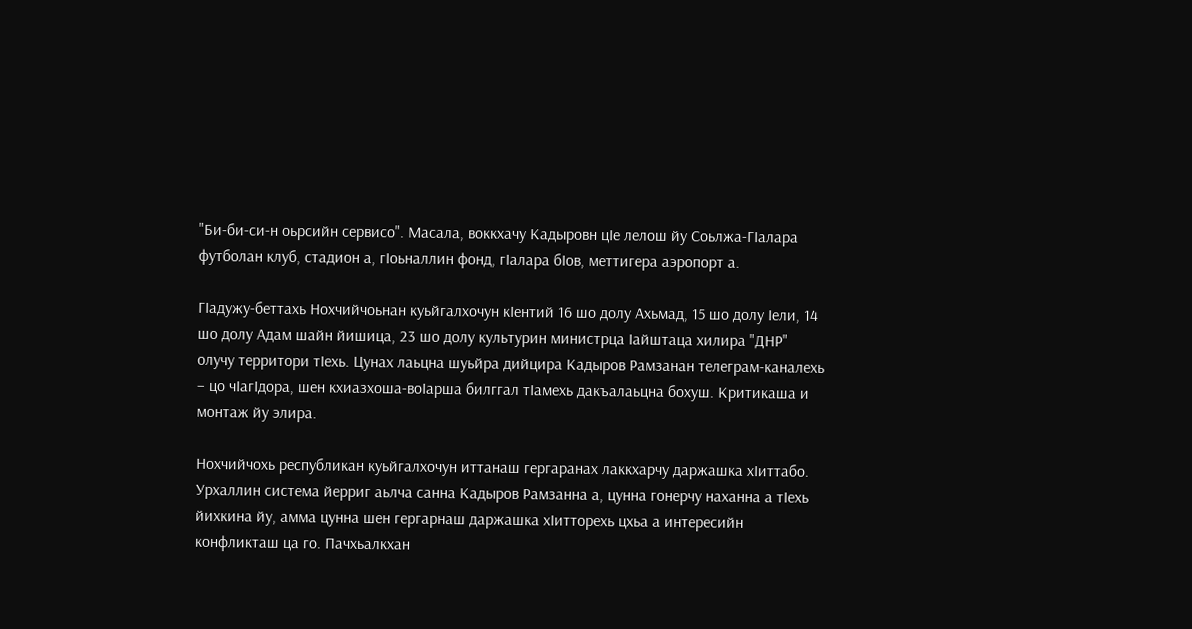"Би-би-си-н оьрсийн сервисо". Масала, воккхачу Кадыровн цIе лелош йу Соьлжа-ГIалара футболан клуб, стадион а, гIоьналлин фонд, гIалара бIов, меттигера аэропорт а.

ГIадужу-беттахь Нохчийчоьнан куьйгалхочун кIентий 16 шо долу Ахьмад, 15 шо долу Iели, 14 шо долу Адам шайн йишица, 23 шо долу культурин министрца Iайштаца хилира "ДНР" олучу территори тIехь. Цунах лаьцна шуьйра дийцира Кадыров Рамзанан телеграм-каналехь – цо чIагIдора, шен кхиазхоша-воIарша билггал тIамехь дакъалаьцна бохуш. Критикаша и монтаж йу элира.

Нохчийчохь республикан куьйгалхочун иттанаш гергаранах лаккхарчу даржашка хIиттабо. Урхаллин система йерриг аьлча санна Кадыров Рамзанна а, цунна гонерчу наханна а тIехь йихкина йу, амма цунна шен гергарнаш даржашка хIитторехь цхьа а интересийн конфликташ ца го. Пачхьалкхан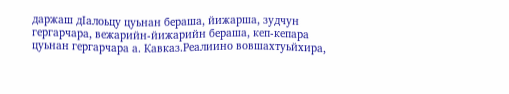даржаш дIалоьцу цуьнан бераша, йижарша, зудчун гергарчара, вежарийн-йижарийн бераша, кеп-кепара цуьнан гергарчара а. Кавказ.Реалиино вовшахтуьйхира,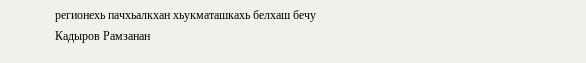регионехь пачхьалкхан хьукматашкахь белхаш бечу Кадыров Рамзанан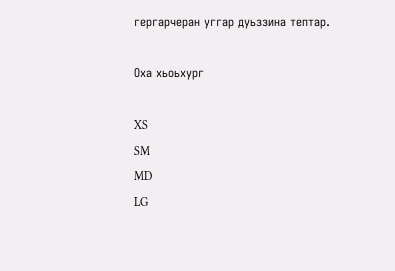гергарчеран уггар дуьззина тептар.

Оха хьоьхург

XS
SM
MD
LG